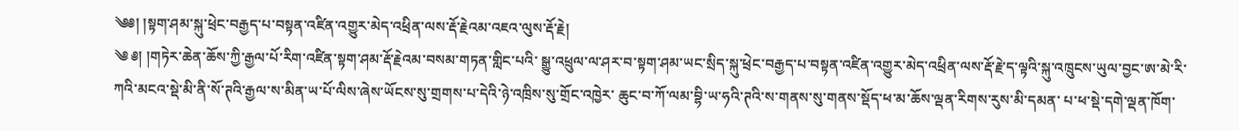༄༅། །སྟག་ཤམ་སྐུ་ཕྲེང་བརྒྱད་པ་བསྟན་འཛིན་འགྱུར་མེད་འཕྲིན་ལས་རྡོ་རྗེའམ་འཇའ་ལུས་རྡོ་རྗེ།
༄ ༅། །གཏེར་ཆེན་ཆོས་ཀྱི་རྒྱལ་པོ་རིག་འཛིན་སྟག་ཤམ་རྡོ་རྗེའམ་བསམ་གཏན་གླིང་པའི་ སྒྱུ་འཕྲུལ་ལ་ཤར་བ་སྟག་ཤམ་ཡང་སྲིད་སྐུ་ཕྲེང་བརྒྱད་པ་བསྟན་འཛིན་འགྱུར་མེད་འཕྲིན་ལས་རྡོ་རྗེ་ད་ལྟའི་སྐུ་འཁྲུངས་ཡུལ་བྱང་ཨ་མེ་རི་ཀའི་མངའ་སྡེ་མི་ནི་སོ་ཊའི་རྒྱལ་ས་མིན་ཡ་པོ་ལིས་ཞེས་ཡོངས་སུ་གྲགས་པ་དེའི་ཉེ་འཁྲིས་སུ་གྲོང་འཁྱེར་ ཆུང་བ་ཀོ་ལམ་བྷི་ཡ་ཧའི་ཊའི་ས་གནས་སུ་གནས་སྡོད་ཕ་མ་ཆོས་ལྡན་རིགས་རུས་མི་དམན་ པ་ཕ་སྡེ་དགེ་ལྡན་ཁོག་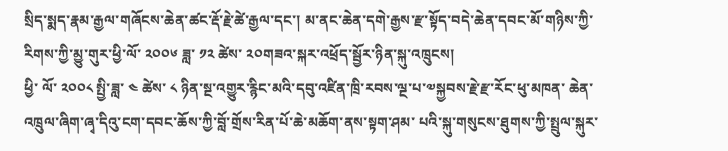སྲིད་སྨད་རྣམ་རྒྱལ་གཞོངས་ཆེན་ཚང་རྡོ་རྗེ་ཚེ་རྒྱལ་དང་། མ་ནང་ཆེན་དགེ་རྒྱས་རྫ་སྟོད་བདེ་ཆེན་དབང་མོ་གཉིས་ཀྱི་རིགས་ཀྱི་མྱུ་གུར་ཕྱི་ལོ་ ༢༠༠༦ ཟླ་ ༡༢ ཚེས་ ༢༠གཟའ་སྐར་འཕྲོད་སྦྱོར་ཉིན་སྐུ་འཁྲུངས།
ཕྱི་ ལོ་ ༢༠༠༨ སྤྱི་ཟླ་ ༤ ཚེས་ ༨ ཉིན་སྔ་འགྱུར་རྙིང་མའི་དབུ་འཛིན་ཁྲི་རབས་ལྔ་པ་༧སྐྱབས་རྗེ་རྫ་རོང་ཕུ་མཁན་ ཆེན་འཁྲུལ་ཞིག་ཞྭ་དིའུ་ངག་དབང་ཆོས་ཀྱི་བློ་གྲོས་རིན་པོ་ཆེ་མཆོག་ནས་སྟག་ཤམ་ པའི་སྐུ་གསུངས་ཐུགས་ཀྱི་སྤྲུལ་སྐུར་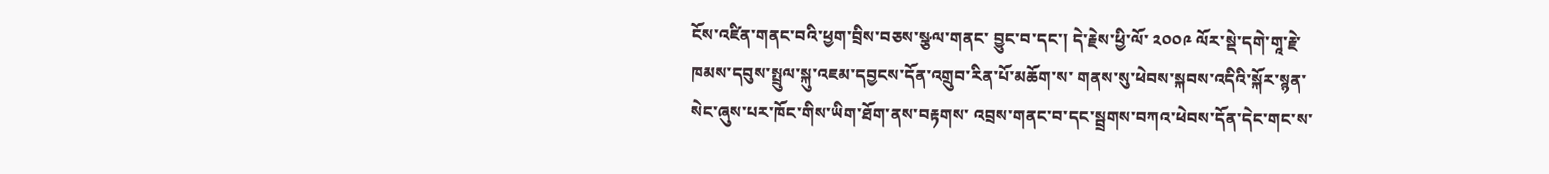ངོས་འཛིན་གནང་བའི་ཕྱག་བྲིས་བཅས་སྩལ་གནང་ བྱུང་བ་དང་། དེ་རྗེས་ཕྱི་ལོ་ ༢༠༠༩ ལོར་སྡེ་དགེ་གཱ་རྗེ་ཁམས་དབུས་སྤྲུལ་སྐུ་འཇམ་དབྱངས་དོན་འགྲུབ་རིན་པོ་མཆོག་ས་ གནས་སུ་ཕེབས་སྐབས་འདིའི་སྐོར་སྙན་སེང་ཞུས་པར་ཁོང་གིས་ཡིག་ཐོག་ནས་བརྟགས་ འབྲས་གནང་བ་དང་སྦྲགས་བཀའ་ཕེབས་དོན་དེང་གང་ས་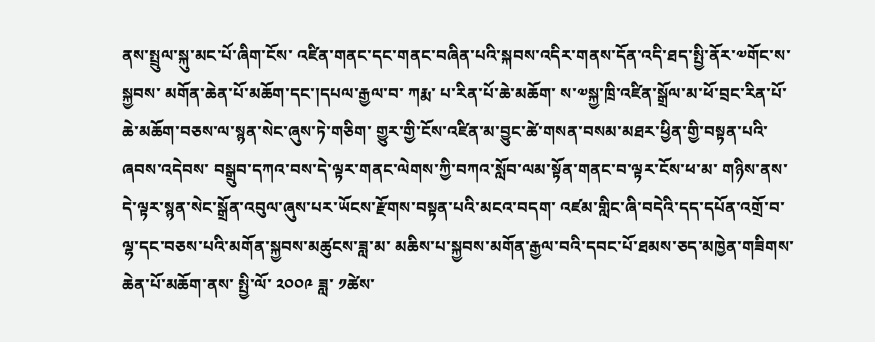ནས་སྤྲུལ་སྐུ་མང་པོ་ཞིག་ངོས་ འཛིན་གནང་དང་གནང་བཞིན་པའི་སྐབས་འདིར་གནས་དོན་འདི་ཐད་སྤྱི་ནོར་༧གོང་ས་སྐྱབས་ མགོན་ཆེན་པོ་མཆོག་དང་།དཔལ་རྒྱལ་བ་ ཀརྨ་ པ་རིན་པོ་ཆེ་མཆོག་ ས་༧སྐྱ་ཁྲི་འཛིན་སྒྲོལ་མ་ཕོ་བྲང་རིན་པོ་ཆེ་མཆོག་བཅས་ལ་སྙན་སེང་ཞུས་ཏེ་གཅིག་ གྱུར་གྱི་ངོས་འཛིན་མ་བྱུང་ཚེ་གསན་བསམ་མཐར་ཕྱིན་གྱི་བསྟན་པའི་ཞབས་འདེབས་ བསྒྲུབ་དཀའ་བས་དེ་ལྟར་གནང་ལེགས་ཀྱི་བཀའ་སློབ་ལམ་སྟོན་གནང་བ་ལྟར་ངོས་ཕ་མ་ གཉིས་ནས་དེ་ལྟར་སྙན་སེང་སྒྲོན་འབུལ་ཞུས་པར་ཡོངས་རྫོགས་བསྟན་པའི་མངའ་བདག་ འཛམ་གླིང་ཞི་བདེའི་དད་དཔོན་འགྲོ་བ་ལྷ་དང་བཅས་པའི་མགོན་སྐྱབས་མཚུངས་ཟླ་མ་ མཆིས་པ་སྐྱབས་མགོན་རྒྱལ་བའི་དབང་པོ་ཐམས་ཅད་མཁྱེན་གཟིགས་ཆེན་པོ་མཆོག་ནས་ སྤྱི་ལོ་ ༢༠༠༩ ཟླ་ ༡ཚེས་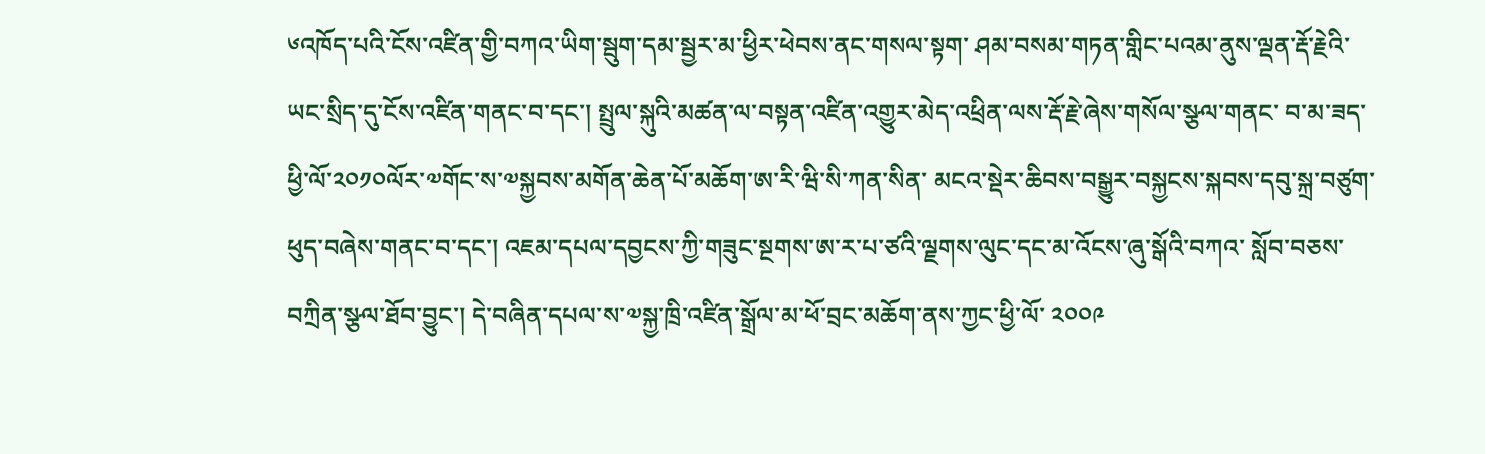༦འཁོད་པའི་ངོས་འཛིན་གྱི་བཀའ་ཡིག་སྦུག་དམ་སྦྱར་མ་ཕྱིར་ཕེབས་ནང་གསལ་སྟག་ ཤམ་བསམ་གཏན་གླིང་པའམ་ནུས་ལྡན་རྡོ་རྗེའི་ཡང་སྲིད་དུ་ངོས་འཛིན་གནང་བ་དང་། སྤྲུལ་སྐུའི་མཚན་ལ་བསྟན་འཛིན་འགྱུར་མེད་འཕྲིན་ལས་རྡོ་རྗེ་ཞེས་གསོལ་སྩལ་གནང་ བ་མ་ཟད་ཕྱི་ལོ་༢༠༡༠ལོར་༧གོང་ས་༧སྐྱབས་མགོན་ཆེན་པོ་མཆོག་ཨ་རི་ཝི་སི་ཀན་སིན་ མངའ་སྡེར་ཆིབས་བསྒྱུར་བསྐྱངས་སྐབས་དབུ་སྐྲ་བཙུག་ཕུད་བཞེས་གནང་བ་དང་། འཇམ་དཔལ་དབྱངས་ཀྱི་གཟུང་སྔགས་ཨ་ར་པ་ཙའི་ལྗགས་ལུང་དང་མ་འོངས་ཞུ་སྒོའི་བཀའ་ སློབ་བཅས་བཀྲིན་སྩལ་ཐོབ་བྱུང་། དེ་བཞིན་དཔལ་ས་༧སྐྱ་ཁྲི་འཛིན་སྒྲོལ་མ་ཕོ་བྲང་མཆོག་ནས་ཀྱང་ཕྱི་ལོ་ ༢༠༠༩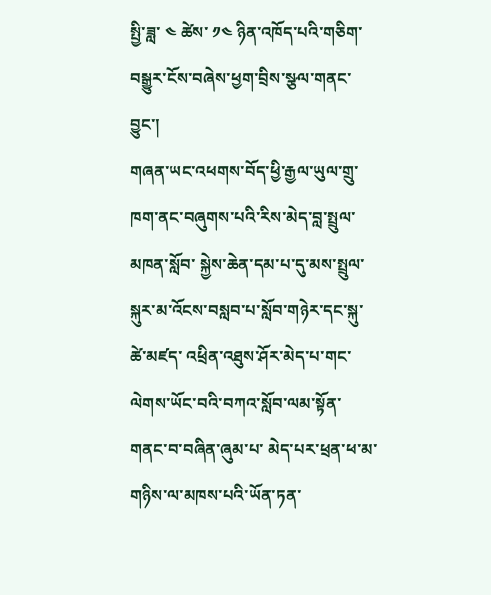སྤྱི་ཟླ་ ༤ ཚེས་ ༡༤ ཉིན་འཁོད་པའི་གཅིག་བསྒྱུར་ངོས་བཞེས་ཕྱག་བྲིས་སྩལ་གནང་བྱུང་།
གཞན་ཡང་འཕགས་བོད་ཕྱི་རྒྱལ་ཡུལ་གྲུ་ཁག་ནང་བཞུགས་པའི་རིས་མེད་བླ་སྤྲུལ་མཁན་སློབ་ སྐྱེས་ཆེན་དམ་པ་དུ་མས་སྤྲུལ་སྐུར་མ་འོངས་བསླབ་པ་སློབ་གཉེར་དང་སྐུ་ཚེ་མཛད་ འཕྲིན་འཐུས་ཤོར་མེད་པ་གང་ལེགས་ཡོང་བའི་བཀའ་སློབ་ལམ་སྟོན་གནང་བ་བཞིན་ཞུམ་པ་ མེད་པར་ཕྲན་ཕ་མ་གཉིས་ལ་མཁས་པའི་ཡོན་ཏན་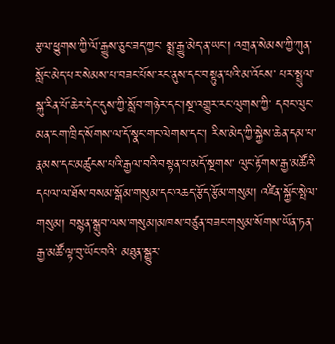རྩལ་ཕྱུགས་ཀྱི་ལོ་རྒྱུས་ཅུང་ཟད་ཀྱང་ སྨྲ་རྒྱུ་མེད་ན་ཡང་། འགྲན་སེམས་ཀྱི་ཀུན་སློང་མེད་པར་སེམས་པ་བཟང་པོས་རང་ནུས་དང་བསྟུན་པའི་མ་འོངས་ པར་སྤྲུལ་སྐུ་རིན་པོ་ཆེར་དེང་དུས་ཀྱི་སློབ་གཉེར་དང་།སྔ་འགྱུར་རང་ལུགས་ཀྱི་ དབང་ལུང་མན་ངག་ཁྲིད་སོགས་ལ་དོ་སྣང་གང་ལེགས་དང་། རིས་མེད་ཀྱི་སྐྱེས་ཆེན་དམ་པ་རྣམས་དང་མཚུངས་པའི་རྒྱལ་བའི་བསྟན་པ་མདོ་སྔགས་ ལུང་རྟོགས་རྒྱ་མཚོའི་དཔལ་ལ་ཐོས་བསམ་སྒོམ་གསུམ་དང་འཆད་རྩོད་རྩོམ་གསུམ། འཛིན་སྐྱོང་སྤེལ་གསུམ། བསྙན་སྒྲུབ་ལས་གསུམ།མཁས་བཙུན་བཟང་གསུམ་སོགས་ཡོན་ཏན་རྒྱ་མཚོ་ལྟ་བུ་ཡོང་བའི་ མཐུན་སྒྱུར་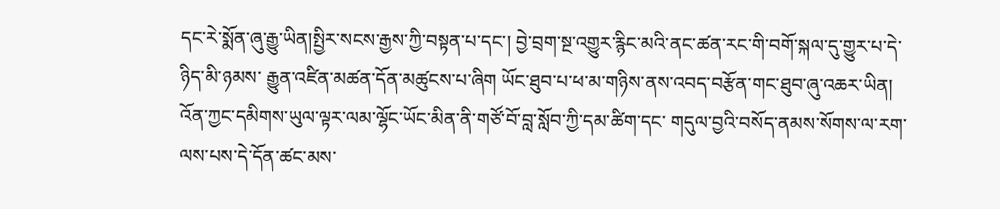དང་རེ་སྨོན་ཞུ་རྒྱུ་ཡིན།སྤྱིར་སངས་རྒྱས་ཀྱི་བསྟན་པ་དང་། བྱེ་བྲག་སྔ་འགྱུར་རྙིང་མའི་ནང་ཚན་རང་གི་བགོ་སྐལ་དུ་གྱུར་པ་དེ་ཉིད་མི་ཉམས་ རྒྱུན་འཛིན་མཚན་དོན་མཚུངས་པ་ཞིག ཡོང་ཐུབ་པ་ཕ་མ་གཉིས་ནས་འབད་བརྩོན་གང་ཐུབ་ཞུ་འཆར་ཡིན། འོན་ཀྱང་དམིགས་ཡུལ་ལྟར་ལམ་ལྷོང་ཡོང་མིན་ནི་གཙོ་བོ་བླ་སློབ་ཀྱི་དམ་ཚིག་དང་ གདུལ་བྱའི་བསོད་ནམས་སོགས་ལ་རག་ལས་པས་དེ་དོན་ཚང་མས་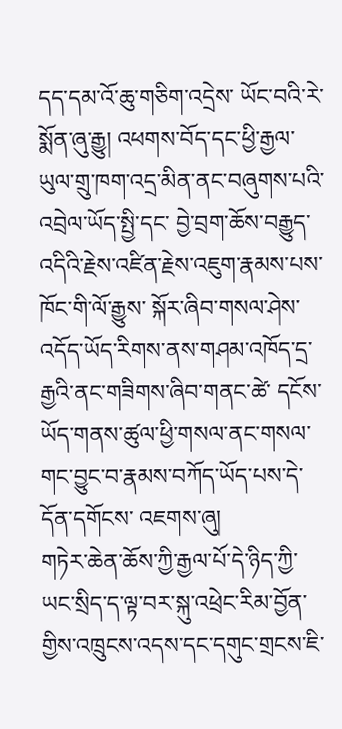དད་དམ་འོ་ཆུ་གཅིག་འདྲེས་ ཡོང་བའི་རེ་སྨོན་ཞུ་རྒྱུ། འཕགས་བོད་དང་ཕྱི་རྒྱལ་ཡུལ་གྲུ་ཁག་འདྲ་མིན་ནང་བཞུགས་པའི་འབྲེལ་ཡོད་སྤྱི་དང་ བྱེ་བྲག་ཆོས་བརྒྱུད་འདིའི་རྗེས་འཛིན་རྗེས་འཇུག་རྣམས་པས་ཁོང་གི་ལོ་རྒྱུས་ སྐོར་ཞིབ་གསལ་ཤེས་འདོད་ཡོད་རིགས་ནས་གཤམ་འཁོད་དྲ་རྒྱའི་ནང་གཟིགས་ཞིབ་གནང་ཚེ་ དངོས་ཡོད་གནས་ཚུལ་ཕྱི་གསལ་ནང་གསལ་གང་བྱུང་བ་རྣམས་བཀོད་ཡོད་པས་དེ་དོན་དགོངས་ འཇགས་ཞུ།
གཏེར་ཆེན་ཆོས་ཀྱི་རྒྱལ་པོ་དེ་ཉིད་ཀྱི་ཡང་སྲིད་ད་ལྟ་བར་སྐུ་འཕྲེང་རིམ་བྱོན་གྱིས་འཁྲུངས་འདས་དང་དགུང་གྲངས་ཇི་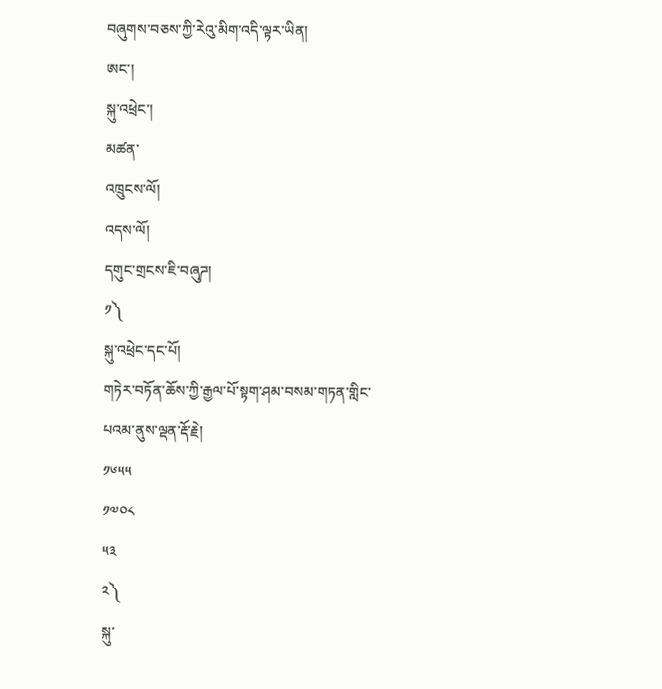བཞུགས་བཅས་ཀྱི་རེའུ་མིག་འདི་ལྟར་ཡིན།
ཨང་།
སྐུ་འཕྲེང་།
མཚན་
འཁྲུངས་ལོ།
འདས་ལོ།
དགུང་གྲངས་ཇི་བཞུཌ།
༡༽
སྐུ་འཕྲེང་དང་པོ།
གཏེར་བཏོན་ཆོས་ཀྱི་རྒྱལ་པོ་སྟག་ཤམ་བསམ་གཏན་གླིང་པའམ་ནུས་ལྡན་རྡོ་རྗེ།
༡༦༥༥
༡༧༠༨
༥༣
༢༽
སྐུ་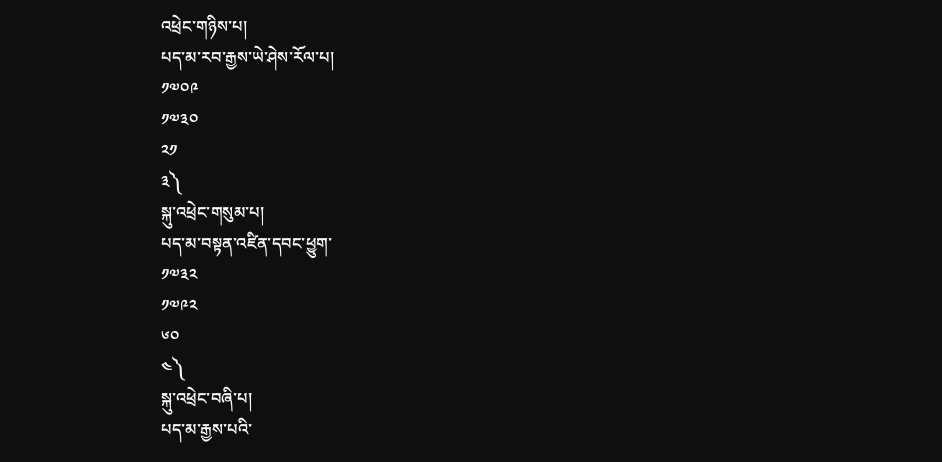འཕྲེང་གཉིས་པ།
པད་མ་རབ་རྒྱས་ཡེ་ཤེས་རོལ་པ།
༡༧༠༩
༡༧༣༠
༢༡
༣༽
སྐུ་འཕྲེང་གསུམ་པ།
པད་མ་བསྟན་འཛིན་དབང་ཕྱུག་
༡༧༣༢
༡༧༩༢
༦༠
༤༽
སྐུ་འཕྲེང་བཞི་པ།
པད་མ་རྒྱས་པའི་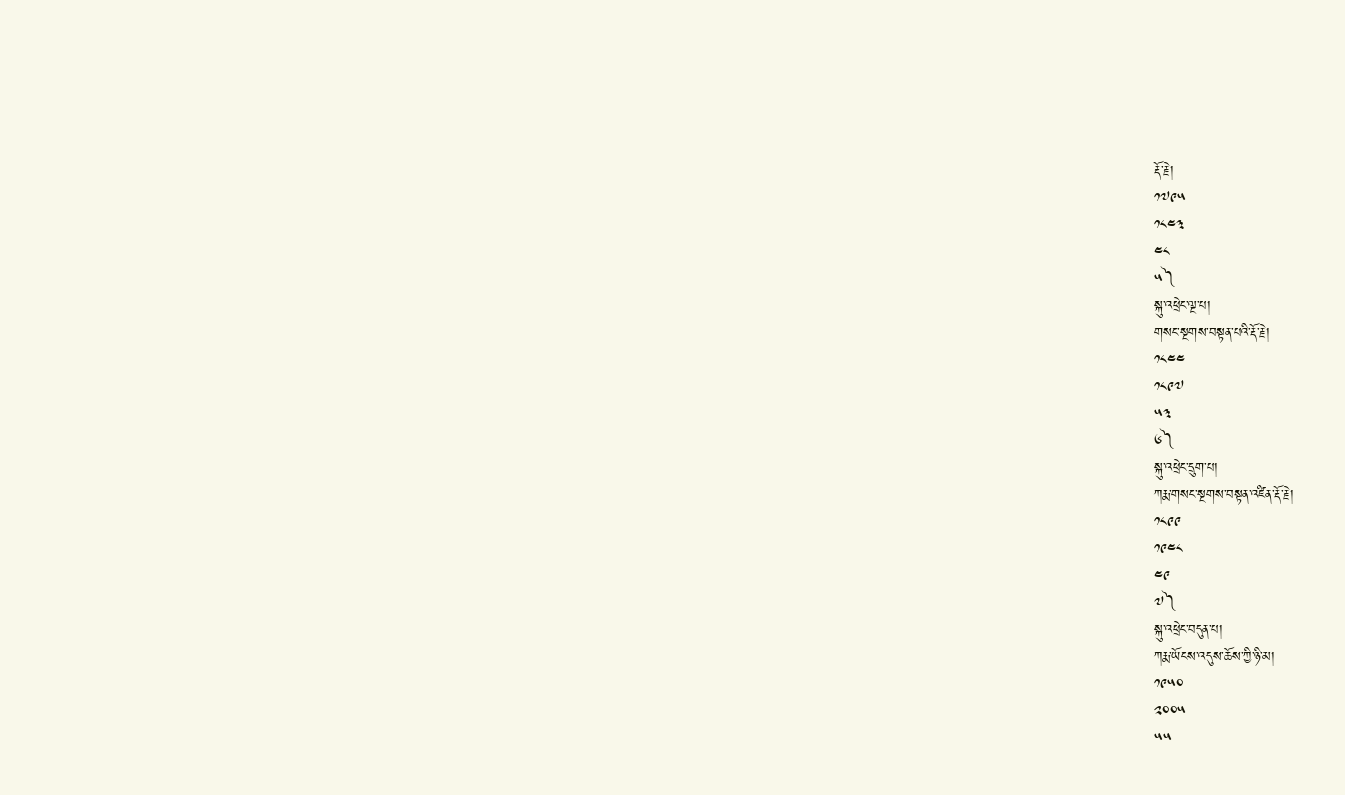རྡོ་རྗེ།
༡༧༩༥
༡༨༤༣
༤༨
༥༽
སྐུ་འཕྲེང་ལྔ་པ།
གསང་སྔགས་བསྟན་པའི་རྡོ་རྗེ།
༡༨༤༤
༡༨༩༧
༥༣
༦༽
སྐུ་འཕྲེང་དྲུག་པ།
ཀརྨ་གསང་སྔགས་བསྟན་འཛིན་རྡོ་རྗེ།
༡༨༩༩
༡༩༤༨
༤༩
༧༽
སྐུ་འཕྲེང་བདུན་པ།
ཀརྨ་ཡོངས་འདུས་ཆོས་ཀྱི་ཉི་མ།
༡༩༥༠
༢༠༠༥
༥༥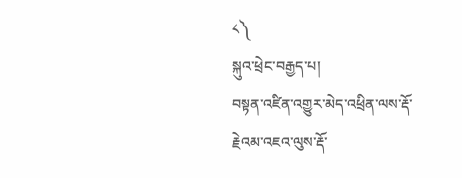༨༽
སྐུའ་ཕྲེང་བརྒྱད་པ།
བསྟན་འཛིན་འགྱུར་མེད་འཕྲིན་ལས་རྡོ་རྗེའམ་འཇའ་ལུས་རྡོ་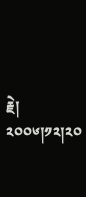རྗེ།
༢༠༠༦།༡༢།༢༠